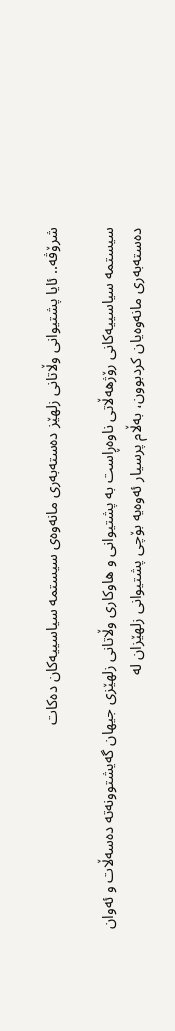شرۆڤه‌.. ئايا پشتيوانى وڵاتانى زلهێز ده‌سته‌به‌رى مانه‌وه‌ى سيستمه‌ سياسييه‌كان ده‌كات

سيستمه‌ سياسييه‌كانى رۆژهه‌ڵاتى ناوه‌ڕاست به‌ پشتيوانى و هاوكارى وڵاتانى زلهێزى جيهان گه‌يشتوونه‌ته‌ ده‌سه‌ڵات و ئه‌وان ده‌سته‌به‌رى مانه‌وه‌يان كردبوون، به‌ڵام پرسيار ئه‌وه‌يه‌ بۆچى پشتيوانى زلهێزان له‌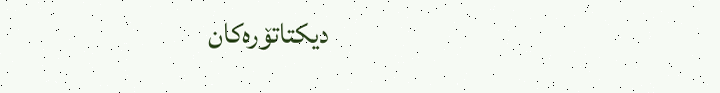ديكتاتۆره‌كان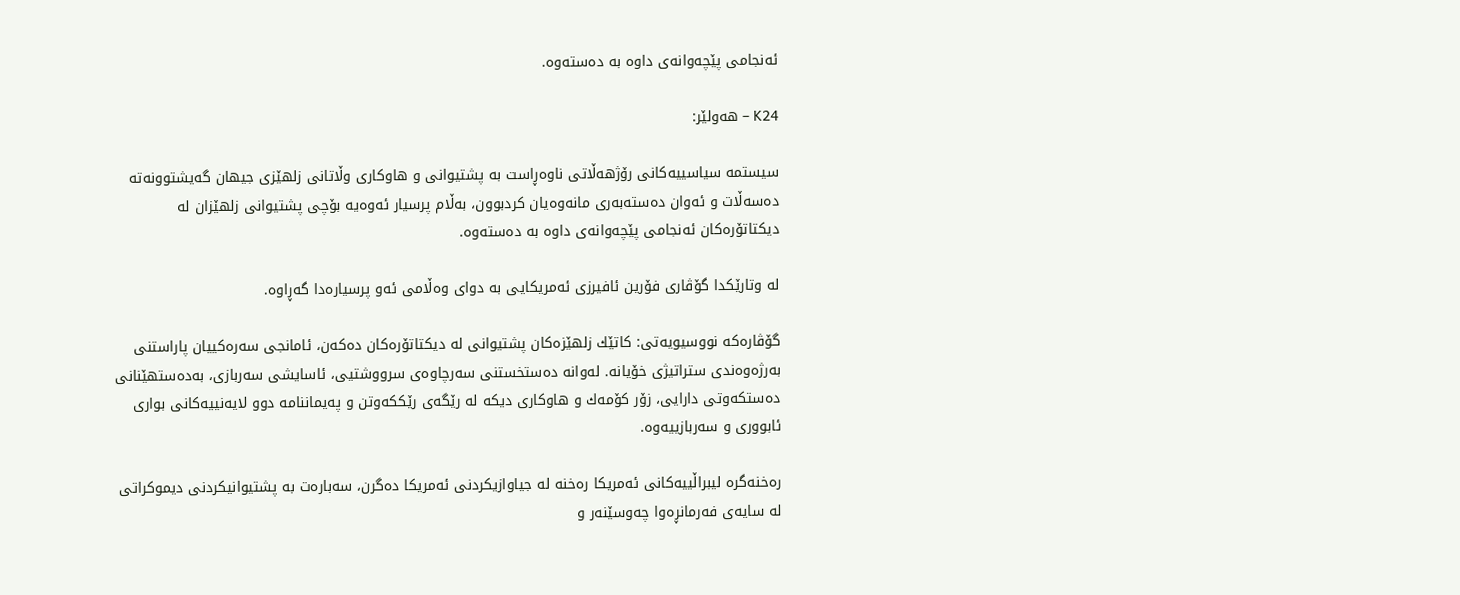ئه‌نجامى پێچه‌وانه‌ى داوه‌ به‌ ده‌سته‌وه‌.

K24 – هه‌ولێر:

سيستمه‌ سياسييه‌كانى رۆژهه‌ڵاتى ناوه‌ڕاست به‌ پشتيوانى و هاوكارى وڵاتانى زلهێزى جيهان گه‌يشتوونه‌ته‌ ده‌سه‌ڵات و ئه‌وان ده‌سته‌به‌رى مانه‌وه‌يان كردبوون، به‌ڵام پرسيار ئه‌وه‌يه‌ بۆچى پشتيوانى زلهێزان له‌ ديكتاتۆره‌كان ئه‌نجامى پێچه‌وانه‌ى داوه‌ به‌ ده‌سته‌وه‌.

له‌ وتارێكدا گۆڤارى فۆرين ئافيرزى ئه‌مريكايى به‌ دواى وه‌ڵامى ئه‌و پرسياره‌دا گه‌ڕاوه‌.

گۆڤاره‌كه‌ نووسيويه‌تى: كاتێك زلهێزه‌كان پشتيوانى له‌ ديكتاتۆره‌كان ده‌كه‌ن، ئامانجى سه‌ره‌كييان پاراستنى به‌رژه‌وه‌ندى ستراتيژى خۆيانه‌. له‌وانه‌ ده‌ستخستنى سه‌رچاوه‌ى سرووشتيى، ئاسايشى سه‌ربازى، به‌ده‌ستهێنانى ده‌ستكه‌وتى دارايى، زۆر كۆمه‌ك و هاوكارى ديكه‌ له‌ رێگه‌ى رێككه‌وتن و په‌يماننامه‌ دوو لايه‌نييه‌كانى بوارى ئابوورى و سه‌ربازييه‌وه‌.

ره‌خنه‌گره‌ ليبراڵييه‌كانى ئه‌مريكا ره‌خنه‌ له‌ جياوازيكردنى ئه‌مريكا ده‌گرن، سه‌باره‌ت به‌ پشتيوانيكردنى ديموكراتى له‌ سايه‌ى فه‌رمانڕه‌وا چه‌وسێنه‌ر و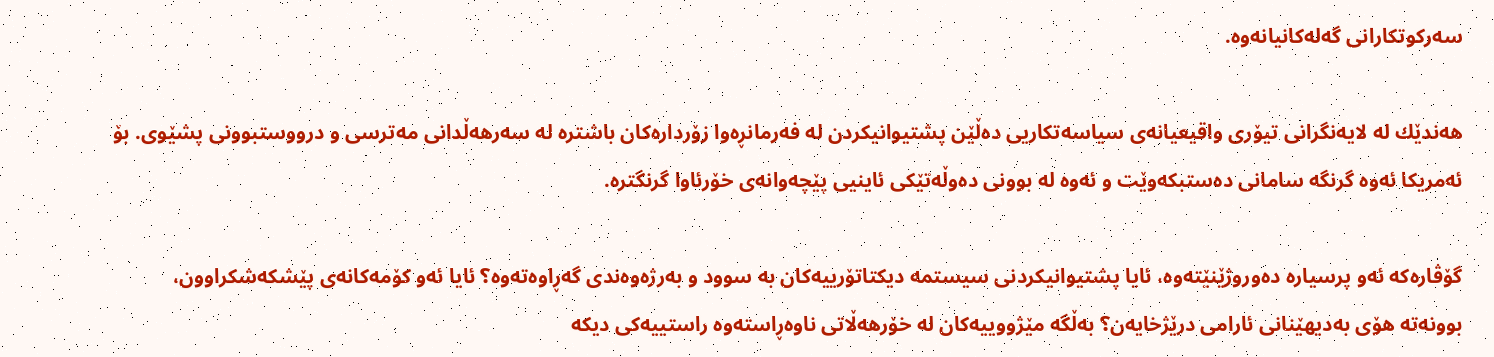سه‌ركوتكارانى گه‌له‌كانيانه‌وه‌.

هه‌ندێك له‌ لايه‌نگرانى تيۆرى واقيعيانه‌ى سياسه‌تكاريى ده‌ڵێن پشتيوانيكردن له‌ فه‌رمانڕه‌وا زۆرداره‌كان باشتره‌ له‌ سه‌رهه‌ڵدانى مه‌ترسى و درووستبوونى پشێوى. بۆ ئه‌مريكا ئه‌وه‌ گرنگه‌ سامانى ده‌ستبكه‌وێت و ئه‌وه‌ له‌ بوونى ده‌وڵه‌تێكى ئاينيى پێچه‌وانه‌ى خۆرئاوا گرنگتره‌.

گۆڤاره‌كه‌ ئه‌و پرسياره‌ ده‌وروژێنێته‌وه‌، ئايا پشتيوانيكردنى سيستمه‌ ديكتاتۆرييه‌كان به‌ سوود و به‌رژه‌وه‌ندى گه‌ڕاوه‌ته‌وه‌؟ ئايا ئه‌و كۆمه‌كانه‌ى پێشكه‌شكراوون، بوونه‌ته‌ هۆى به‌ديهێنانى ئارامى درێژخايه‌ن؟ به‌ڵگه‌ مێژووييه‌كان له‌ خۆرهه‌ڵاتى ناوه‌ڕاسته‌وه‌ راستييه‌كى ديكه‌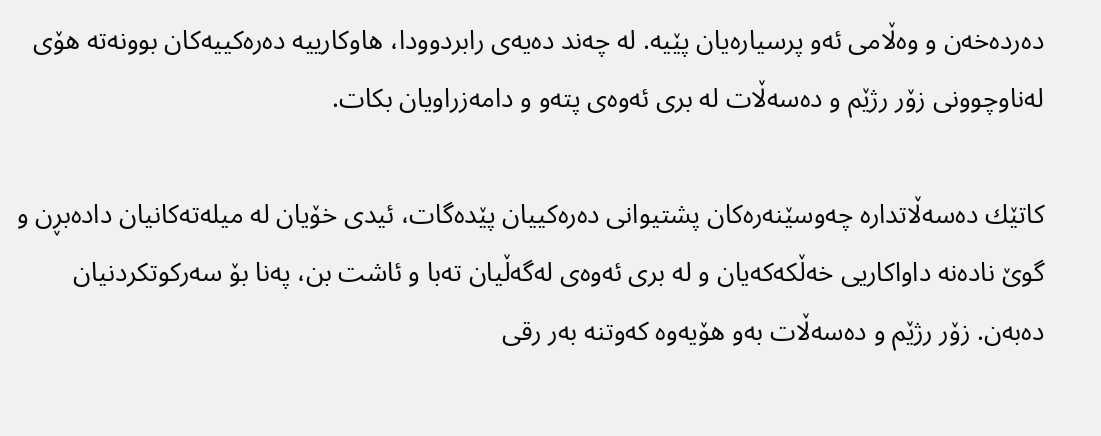ده‌رده‌خه‌ن و وه‌ڵامى ئه‌و پرسياره‌يان پێيه‌. له‌ چه‌ند ده‌يه‌ى رابردوودا، هاوكارييه‌ ده‌ره‌كييه‌كان بوونه‌ته‌ هۆى له‌ناوچوونى زۆر رژێم و ده‌سه‌ڵات له‌ برى ئه‌وه‌ى پته‌و و دامه‌زراويان بكات.

كاتێك ده‌سه‌ڵاتداره‌ چه‌وسێنه‌ره‌كان پشتيوانى ده‌ره‌كييان پێده‌گات، ئيدى خۆيان له‌ ميله‌ته‌كانيان داده‌بڕن و گوێ ناده‌نه‌ داواكاريى خه‌ڵكه‌كه‌يان و له‌ برى ئه‌وه‌ى له‌گه‌ڵيان ته‌با و ئاشت بن، په‌نا بۆ سه‌ركوتكردنيان ده‌به‌ن. زۆر رژێم و ده‌سه‌ڵات به‌و هۆيه‌وه‌ كه‌وتنه‌ به‌ر رقى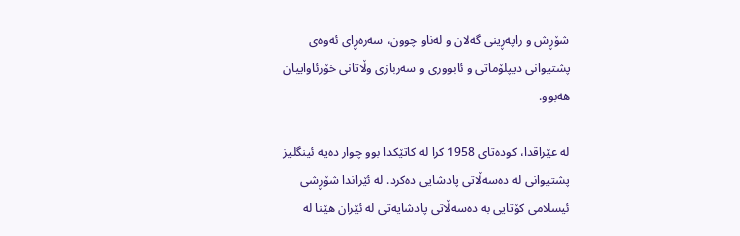شۆڕش و راپه‌ڕينى گه‌لان و له‌ناو چوون، سه‌ره‌ڕاى ئه‌وه‌ى پشتيوانى ديپلۆماتى و ئابوورى و سه‌ربازى وڵاتانى خۆرئاواييان هه‌بوو.

له‌ عێراقدا، كوده‌تاى 1958 كرا له‌ كاتێكدا بوو چوار ده‌يه‌ ئينگليز پشتيوانى له‌ ده‌سه‌ڵاتى پادشايى ده‌كرد. له‌ ئێراندا شۆڕشى ئيسلامى كۆتايى به‌ ده‌سه‌ڵاتى پادشايه‌تى له‌ ئێران هێنا له‌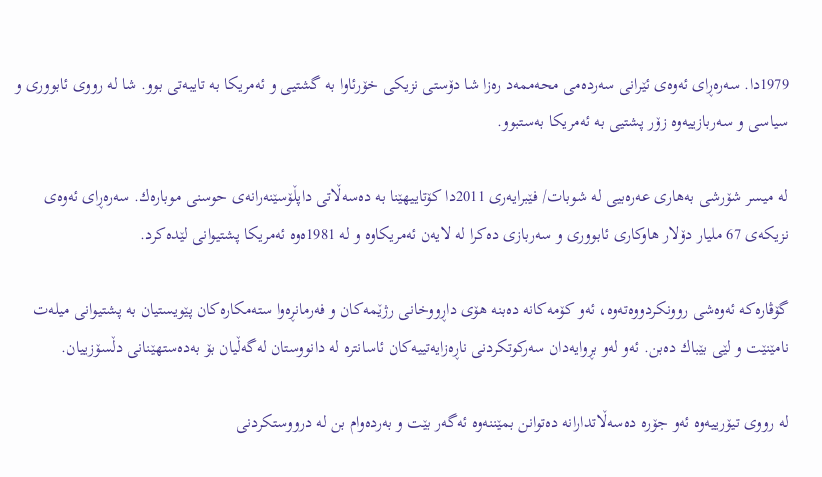1979دا. سه‌ره‌ڕاى ئه‌وه‌ى ئێرانى سه‌رده‌مى محه‌ممه‌د ره‌زا شا دۆستى نزيكى خۆرئاوا به‌ گشتيى و ئه‌مريكا به‌ تايبه‌تى بوو. شا له‌ رووى ئابوورى و سياسى و سه‌ربازييه‌وه‌ زۆر پشتيى به‌ ئه‌مريكا به‌ستبوو.

له‌ ميسر شۆرشى به‌هارى عه‌ره‌بيى له‌ شوبات/ فێبرايه‌رى 2011دا كۆتاييهێنا به‌ ده‌سه‌ڵاتى داپڵۆسێنه‌رانه‌ى حوسنى موباره‌ك. سه‌ره‌ڕاى ئه‌وه‌ى نزيكه‌ى 67 مليار دۆلار هاوكارى ئابوورى و سه‌ربازى ده‌كرا له‌ لايه‌ن ئه‌مريكاوه‌ و له‌ 1981ه‌وه‌ ئه‌مريكا پشتيوانى لێده‌كرد.

گۆڤاره‌كه‌ ئه‌وه‌شى روونكردووه‌ته‌وه‌، ئه‌و كۆمه‌كانه‌ ده‌بنه‌ هۆى داڕووخانى رژێمه‌كان و فه‌رمانڕه‌وا سته‌مكاره‌كان پێويستيان به‌ پشتيوانى ميله‌ت نامێنێت و لێى بێباك ده‌بن. ئه‌و له‌و بڕوايه‌دان سه‌ركوتكردنى ناڕه‌زايه‌تييه‌كان ئاسانتره‌ له‌ دانووستان له‌گه‌ڵيان بۆ به‌ده‌ستهێنانى دڵسۆزييان.

له‌ رووى تيۆرييه‌وه‌ ئه‌و جۆره‌ ده‌سه‌ڵاتدارانه‌ ده‌توانن بمێننه‌وه‌ ئه‌گه‌ر بێت و به‌رده‌وام بن له‌ درووستكردنى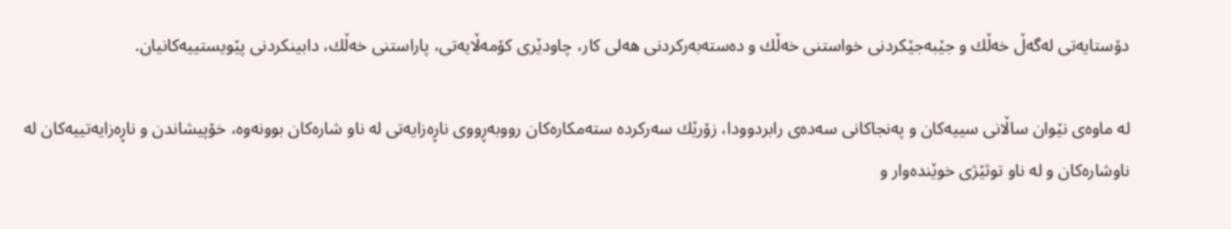دۆستايه‌تى له‌گه‌ڵ خه‌ڵك و جێبه‌جێكردنى خواستنى خه‌ڵك و ده‌سته‌به‌ركردنى هه‌لى كار، چاودێرى كۆمه‌ڵايه‌تى، پاراستنى خه‌ڵك، دابينكردنى پێويستييه‌كانيان.

له‌ ماوه‌ى نێوان ساڵانى سييه‌كان و په‌نجاكانى سه‌ده‌ى رابردوودا، زۆرێك سه‌ركرده‌ سته‌مكاره‌كان رووبه‌ڕووى ناڕه‌زايه‌تى له‌ ناو شاره‌كان بوونه‌وه‌، خۆپيشاندن و ناڕه‌زايه‌تييه‌كان له‌ ناوشاره‌كان و له‌ ناو توثێژى خوێنده‌وار و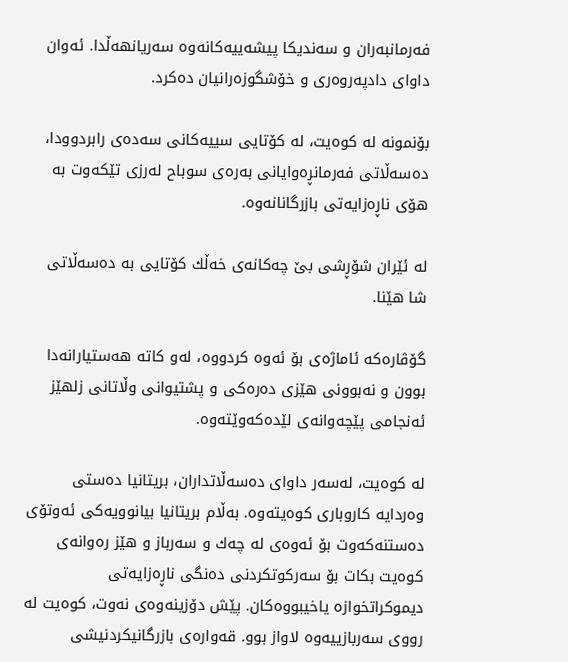فه‌رمانبه‌ران و سه‌نديكا پيشه‌ييه‌كانه‌وه‌ سه‌ريانهه‌ڵدا. ئه‌وان داواى دادپه‌روه‌رى و خۆشگوزه‌رانيان ده‌كرد.

بۆنمونه‌ له‌ كوه‌يت، له‌ كۆتايى سييه‌كانى سه‌ده‌ى رابردوودا، ده‌سه‌ڵاتى فه‌رمانڕه‌وايانى به‌ره‌ى سوباح له‌رزى تێكه‌وت به‌ هۆى ناڕه‌زايه‌تى بازرگانانه‌وه‌.

له‌ ئێران شۆڕشى بێ چه‌كانه‌ى خه‌ڵك كۆتايى به‌ ده‌سه‌ڵاتى شا هێنا.

گۆڤاره‌كه‌ ئاماژه‌ى بۆ ئه‌وه‌ كردووه‌، له‌و كاته‌ هه‌ستيارانه‌دا بوون و نه‌بوونى هێزى ده‌ره‌كى و پشتيوانى وڵاتانى زلهێز ئه‌نجامى پێچه‌وانه‌ى لێده‌كه‌وێته‌وه‌.

له‌ كوه‌يت، له‌سه‌ر داواى ده‌سه‌ڵاتداران، بريتانيا ده‌ستى وه‌ردايه‌ كاروبارى كوه‌يته‌وه‌. به‌ڵام بريتانيا بيانوويه‌كى ئه‌وتۆى ده‌ستنه‌كه‌وت بۆ ئه‌وه‌ى له‌ چه‌ك و سه‌رباز و هێز ره‌وانه‌ى كوه‌يت بكات بۆ سه‌ركوتكردنى ده‌نگى ناڕه‌زايه‌تى ديموكراتخوازه‌ ياخيبووه‌كان. پێش دۆزينه‌وه‌ى نه‌وت، كوه‌يت له‌ رووى سه‌ربازييه‌وه‌ لاواز بوو. قه‌واره‌ى بازرگانيكردنيشى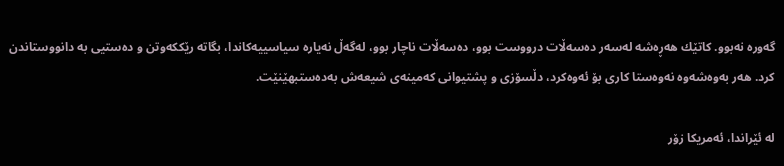گه‌وره‌ نه‌بوو. كاتێك هه‌ڕه‌شه‌ له‌سه‌ر ده‌سه‌ڵات درووست بوو، ده‌سه‌ڵات ناچار بوو، له‌گه‌ڵ نه‌ياره‌ سياسييه‌كاندا، بگاته‌ رێككه‌وتن و ده‌ستيى به‌ دانووستاندن كرد. هه‌ر به‌وه‌شه‌وه‌ نه‌وه‌ستا كارى بۆ ئه‌وه‌كرد، دڵسۆزى و پشتيوانى كه‌مينه‌ى شيعه‌ش به‌ده‌ستبهێنێت.

له‌ ئێراندا، ئه‌مريكا زۆر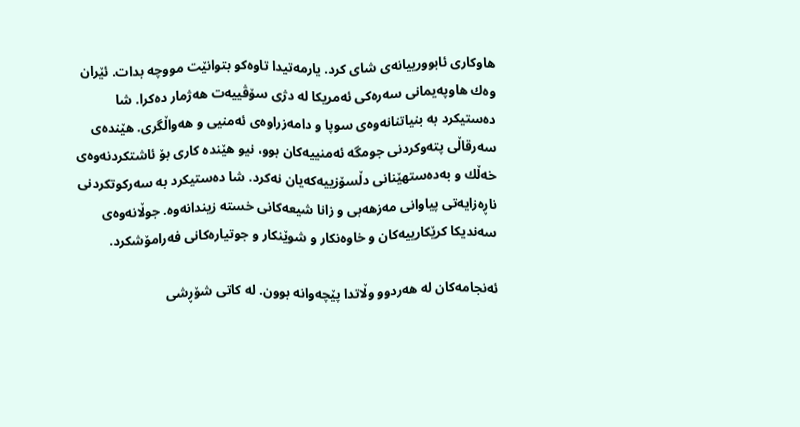هاوكارى ئابوورييانه‌ى شاى كرد. يارمه‌تيدا تاوه‌كو بتوانێت مووچه‌ بدات. ئێران وه‌ك هاوپه‌يمانى سه‌ره‌كى ئه‌مريكا له‌ دژى سۆڤييه‌ت هه‌ژمار ده‌كرا. شا ده‌ستيكرد به‌ بنياتنانه‌وه‌ى سوپا و دامه‌زراوه‌ى ئه‌منيى و هه‌واڵگرى. هێنده‌ى سه‌رقاڵى پته‌وكردنى جومگه‌ ئه‌منييه‌كان بوو، نيو هێنده‌ كارى بۆ ئاشتكردنه‌وه‌ى خه‌ڵك و به‌ده‌ستهێنانى دڵسۆزييه‌كه‌يان نه‌كرد. شا ده‌ستيكرد به‌ سه‌ركوتكردنى ناڕه‌زايه‌تى پياوانى مه‌زهه‌بى و زانا شيعه‌كانى خسته‌ زيندانه‌وه‌. جوڵانه‌وه‌ى سه‌نديكا كرێكارييه‌كان و خاوه‌نكار و شوێنكار و جوتياره‌كانى فه‌رامۆشكرد.

ئه‌نجامه‌كان له‌ هه‌ردوو وڵاتدا پێچه‌وانه‌ بوون. له‌ كاتى شۆڕشى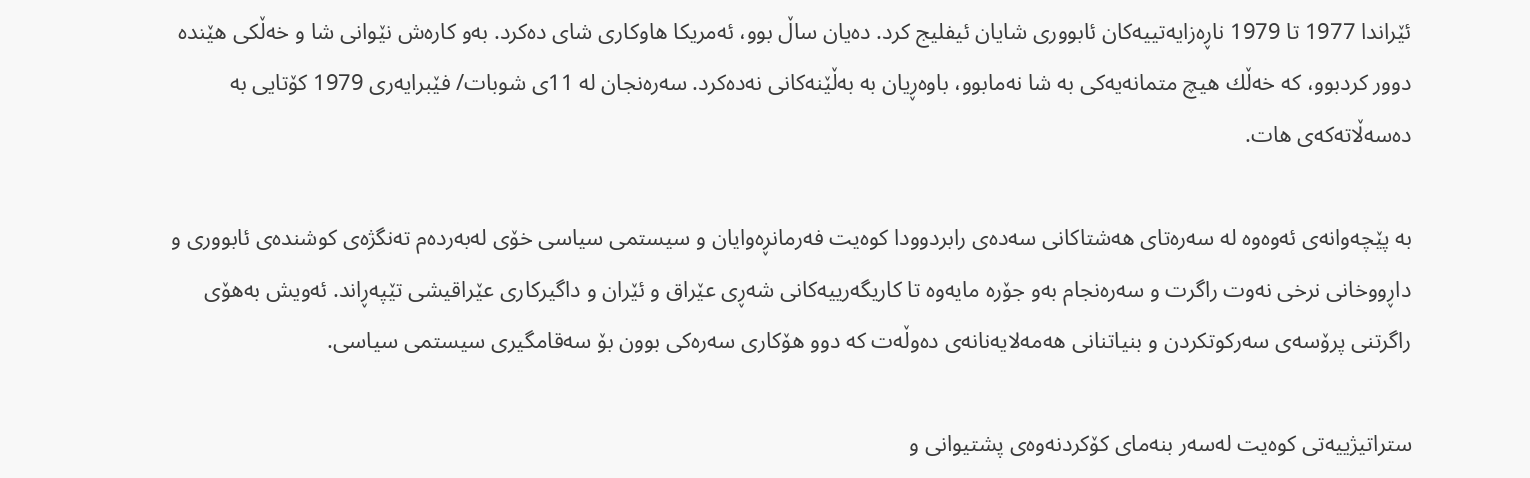ئێراندا 1977 تا 1979 ناڕه‌زايه‌تييه‌كان ئابوورى شايان ئيفليج كرد. ده‌يان ساڵ بوو، ئه‌مريكا هاوكارى شاى ده‌كرد. به‌و كاره‌ش نێوانى شا و خه‌ڵكى هێنده‌ دوور كردبوو، كه‌ خه‌ڵك هيچ متمانه‌يه‌كى به‌ شا نه‌مابوو، باوه‌ڕيان به‌ به‌ڵێنه‌كانى نه‌ده‌كرد. سه‌ره‌نجان له‌ 11ى شوبات/ فێبرايه‌رى 1979 كۆتايى به‌ ده‌سه‌ڵاته‌كه‌ى هات.

به‌ پێچه‌وانه‌ى ئه‌وه‌وه‌ له‌ سه‌ره‌تاى هه‌شتاكانى سه‌ده‌ى رابردوودا كوه‌يت فه‌رمانڕه‌وايان و سيستمى سياسى خۆى له‌به‌رده‌م ته‌نگژه‌ى كوشنده‌ى ئابوورى و داڕووخانى نرخى نه‌وت راگرت و سه‌ره‌نجام به‌و جۆره‌ مايه‌وه‌ تا كاريگه‌رييه‌كانى شه‌ڕى عێراق و ئێران و داگيركارى عێراقيشى تێپه‌ڕاند. ئه‌ويش به‌هۆى راگرتنى پرۆسه‌ى سه‌ركوتكردن و بنياتنانى هه‌مه‌لايه‌نانه‌ى ده‌وڵه‌ت كه‌ دوو هۆكارى سه‌ره‌كى بوون بۆ سه‌قامگيرى سيستمى سياسى.

ستراتيژييه‌تى كوه‌يت له‌سه‌ر بنه‌ماى كۆكردنه‌وه‌ى پشتيوانى و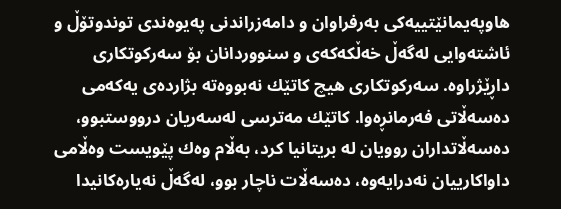هاوپه‌يمانێتييه‌كى به‌رفراوان و دامه‌زراندنى په‌يوه‌ندى توندوتۆڵ و ئاشته‌وايى له‌گه‌ڵ خه‌ڵكه‌كه‌ى و سنووردانان بۆ سه‌ركوتكارى داڕێژراوه‌. سه‌ركوتكارى هيچ كاتێك نه‌بووه‌ته‌ بژارده‌ى يه‌كه‌مى ده‌سه‌ڵاتى فه‌رمانڕه‌وا. كاتێك مه‌ترسى له‌سه‌ريان درووستبوو، ده‌سه‌ڵاتداران روويان له‌ بريتانيا كرد، به‌ڵام وه‌ك پێويست وه‌ڵامى داواكارييان نه‌درايه‌وه‌، ده‌سه‌ڵات ناچار بوو، له‌گه‌ڵ نه‌ياره‌كانيدا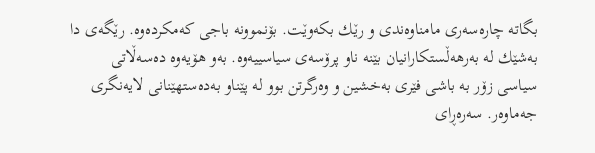بگاته‌ چاره‌سه‌رى مامناوه‌ندى و رێك بكه‌وێت. بۆنموونه‌ باجى كه‌مكرده‌وه‌. رێگه‌ى دا به‌شێك له‌ به‌رهه‌ڵستكارانيان بێنه‌ ناو پرۆسه‌ى سياسييه‌وه‌. به‌و هۆيه‌وه‌ ده‌سه‌ڵاتى سياسى زۆر به‌ باشى فێرى به‌خشين و وه‌رگرتن بوو له‌ پێناو به‌ده‌ستهێنانى لايه‌نگرى جه‌ماوه‌ر. سه‌ره‌ڕاى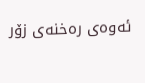ئه‌وه‌ى ره‌خنه‌ى زۆر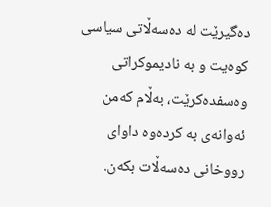ده‌گيرێت له‌ ده‌سه‌ڵاتى سياسى كوه‌يت و به‌ ناديموكراتى وه‌سفده‌كرێت، به‌ڵام كه‌من ئه‌وانه‌ى به‌ كرده‌وه‌ داواى رووخانى ده‌سه‌ڵات بكه‌ن.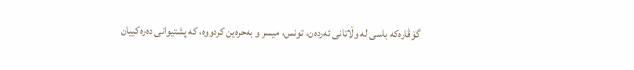گۆڤاره‌كه‌ باسى له‌ وڵاتانى ئه‌رده‌ن، تونس، ميسر و به‌حره‌ين كردووه‌، كه‌ پشتيوانى ده‌ره‌كييان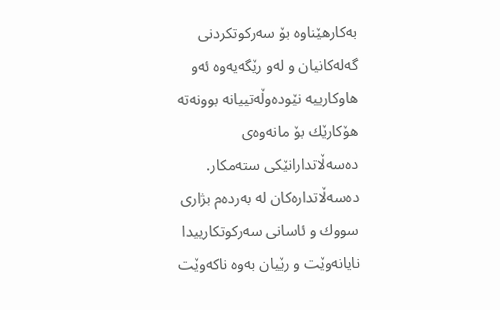به‌كارهێناوه‌ بۆ سه‌ركوتكردنى گه‌له‌كانيان و له‌و رێگه‌يه‌وه‌ ئه‌و هاوكارييه‌ نێوده‌وڵه‌تييانه‌ بوونه‌ته‌ هۆكارێك بۆ مانه‌وه‌ى ده‌سه‌ڵاتدارانێكى سته‌مكار. ده‌سه‌ڵاتداره‌كان له‌ به‌رده‌م بژارى سووك و ئاسانى سه‌ركوتكارييدا نايانه‌وێت و رێيان به‌وه‌ ناكه‌وێت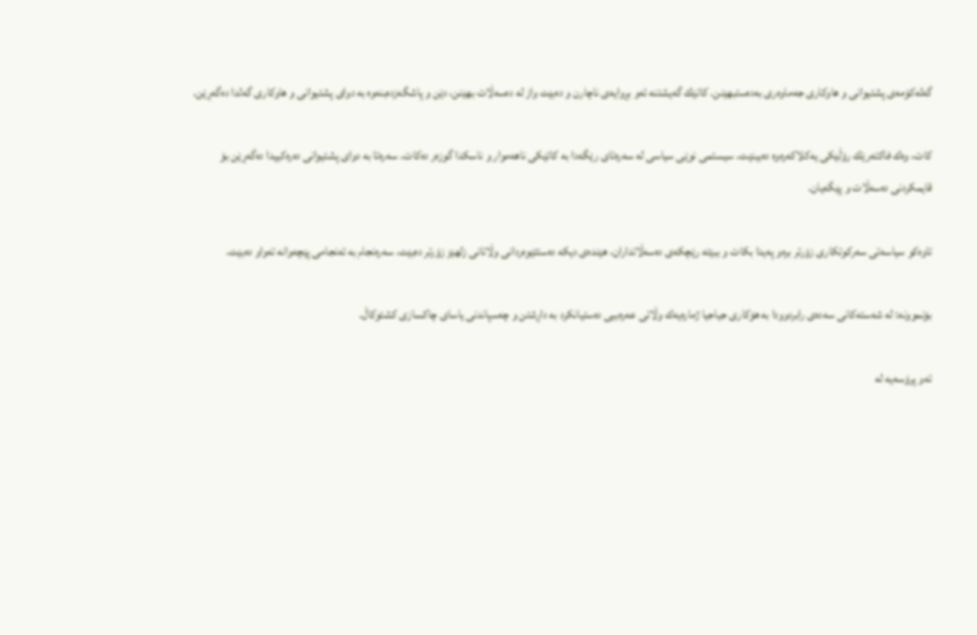گه‌له‌كۆمه‌ى پشتيوانى و هاوكارى جه‌ماوه‌رى به‌ده‌ستبهێنن. كاتێك گه‌يشتنه‌ ئه‌و بڕوايه‌ى ناچارن و ده‌بێت واز له‌ ده‌سه‌ڵات بهێنن، دێن و پاشگه‌زده‌بنه‌وه‌ به‌ دواى پشتيوانى و هاوكارى گه‌لدا ده‌گه‌ڕێن.

كات، وه‌ك فاكته‌رێك رۆڵێكى يه‌كلاكه‌ره‌وه‌ ده‌بينێت. سيستمى نوێى سياسى له‌ سه‌ره‌تاى رێگه‌دا به‌ كاتێكى ناهه‌موار و ناسكدا گوزه‌ر ده‌كات. سه‌ره‌تا به‌ دواى پشتيوانى ده‌ره‌كييدا ده‌گه‌ڕێن بۆ قايمكردنى ده‌سه‌ڵات و پێگه‌يان.

تاوه‌كو سياسه‌تى سه‌ركوتكارى زۆرتر بره‌و په‌يدا بكات و ببێته‌ رێچكه‌ى ده‌سه‌ڵاتداران، هێنده‌ى ديكه‌ ده‌ستتێوه‌ردانى وڵاتانى زلهێز زۆرتر ده‌بێت. سه‌ره‌نجام به‌ ئه‌نجامى پێچه‌وانه‌ ته‌واو ده‌بێت.

بۆنموونه‌: له‌ شه‌سته‌كانى سه‌ده‌ى رابردوودا به‌ هۆكارى جياجيا ژماره‌يه‌ك وڵاتى عه‌ره‌بيى ده‌ستيانكرد به‌ داڕشتن و چه‌سپاندنى ياساى چاكسازى كشتوكاڵ.

ئه‌و پرۆسه‌يه‌ له‌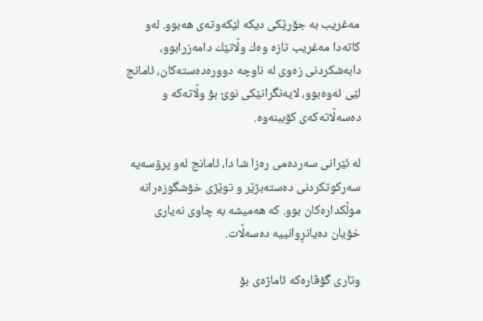مه‌غريب به‌ جۆرێكى ديكه‌ لێكه‌وته‌ى هه‌بوو. له‌و كاته‌دا مه‌غريب تازه‌ وه‌ك وڵاتێك دامه‌زرابوو، دابه‌شكردنى زه‌وى له‌ ناوچه‌ دووره‌ده‌سته‌كان، ئامانج لێى ئه‌وه‌بوو، لايه‌نگرانێكى نوێ بۆ وڵاته‌كه‌ و ده‌سه‌ڵاته‌كه‌ى كۆببنه‌وه‌.

له‌ ئێرانى سه‌رده‌مى ره‌زا شا دا، ئامانج له‌و پرۆسه‌يه‌ سه‌ركوتكردنى ده‌سته‌بژێر و توێژى خۆشگوزه‌رانه‌ موڵكداره‌كان بوو. كه‌ هه‌ميشه‌ به‌ چاوى نه‌يارى خۆيان ده‌يانڕوانييه‌ ده‌سه‌ڵات.

وتارى گۆڤاره‌كه‌ ئاماژه‌ى بۆ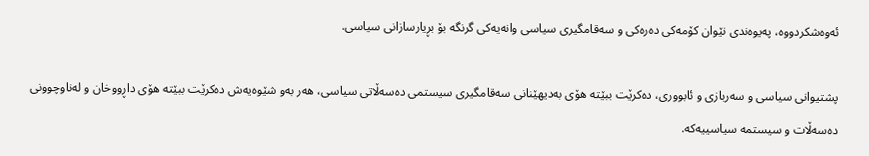ئه‌وه‌شكردووه‌، په‌يوه‌ندى نێوان كۆمه‌كى ده‌ره‌كى و سه‌قامگيرى سياسى وانه‌يه‌كى گرنگه‌ بۆ بڕيارسازانى سياسى.

پشتيوانى سياسى و سه‌ربازى و ئابوورى، ده‌كرێت ببێته‌ هۆى به‌ديهێنانى سه‌قامگيرى سيستمى ده‌سه‌ڵاتى سياسى، هه‌ر به‌و شێوه‌يه‌ش ده‌كرێت ببێته‌ هۆى داڕووخان و له‌ناوچوونى ده‌سه‌ڵات و سيستمه‌ سياسييه‌كه‌.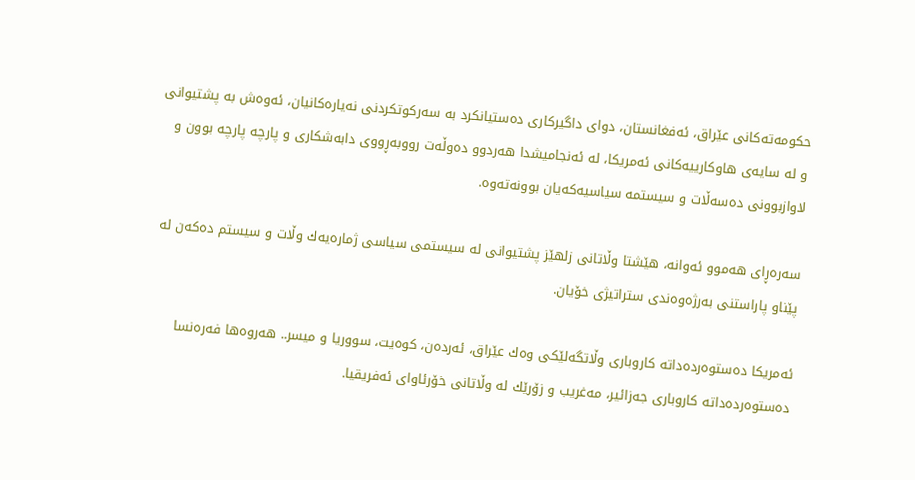حكومه‌ته‌كانى عێراق، ئه‌فغانستان، دواى داگيركارى ده‌ستيانكرد به‌ سه‌ركوتكردنى نه‌ياره‌كانيان، ئه‌وه‌ش به‌ پشتيوانى و له‌ سايه‌ى هاوكارييه‌كانى ئه‌مريكا، له‌ ئه‌نجاميشدا هه‌ردوو ده‌وڵه‌ت رووبه‌ڕووى دابه‌شكارى و پارچه‌ پارچه‌ بوون و لاوازبوونى ده‌سه‌ڵات و سيستمه‌ سياسيه‌كه‌يان بوونه‌ته‌وه‌.

سه‌ره‌ڕاى هه‌موو ئه‌وانه‌، هێشتا وڵاتانى زلهێز پشتيوانى له‌ سيستمى سياسى ژماره‌يه‌ك وڵات و سيستم ده‌كه‌ن له‌ پێناو پاراستنى به‌رژه‌وه‌ندى ستراتيژى خۆيان.

ئه‌مريكا ده‌ستوه‌رده‌داته‌ كاروبارى وڵاتگه‌لێكى وه‌ك عێراق، ئه‌رده‌ن، كوه‌يت، سووريا و ميسر.. هه‌روه‌ها فه‌ره‌نسا ده‌ستوه‌رده‌داته‌ كاروبارى جه‌زائير، مه‌غريب و زۆرێك له‌ وڵاتانى خۆرئاواى ئه‌فريقيا.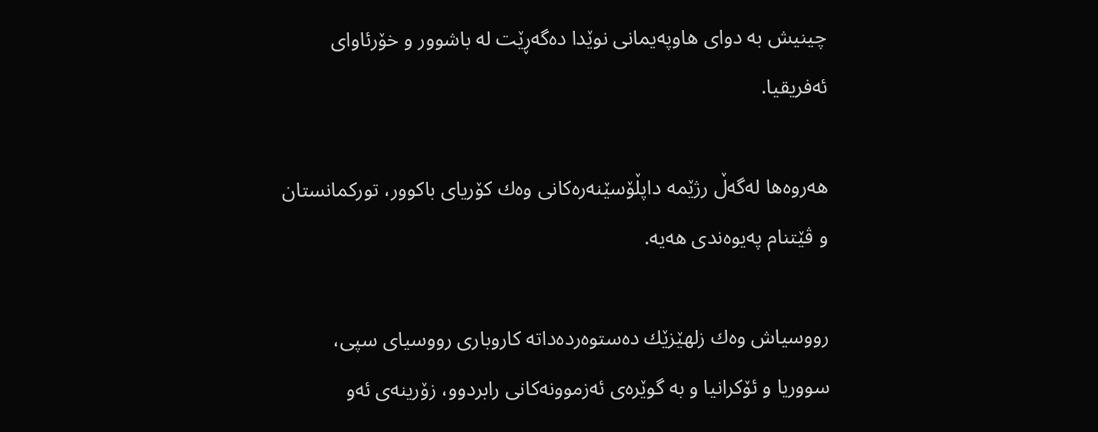چينيش به‌ دواى هاوپه‌يمانى نوێدا ده‌گه‌ڕێت له‌ باشوور و خۆرئاواى ئه‌فريقيا.

هه‌روه‌ها له‌گه‌ڵ رژێمه‌ داپڵۆسێنه‌ره‌كانى وه‌ك كۆرياى باكوور، توركمانستان و ڤێتنام په‌يوه‌ندى هه‌يه‌.

رووسياش وه‌ك زلهێزێك ده‌ستوه‌رده‌داته‌ كاروبارى رووسياى سپى، سووريا و ئۆكرانيا و به‌ گوێره‌ى ئه‌زموونه‌كانى رابردوو، زۆرينه‌ى ئه‌و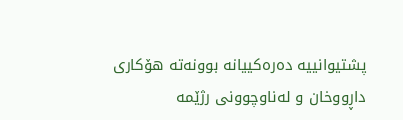پشتيوانييه‌ ده‌ره‌كييانه‌ بوونه‌ته‌ هۆكارى داڕووخان و له‌ناوچوونى رژێمه‌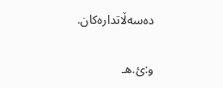ده‌سه‌ڵاتداره‌كان.

و:ئ.هـ